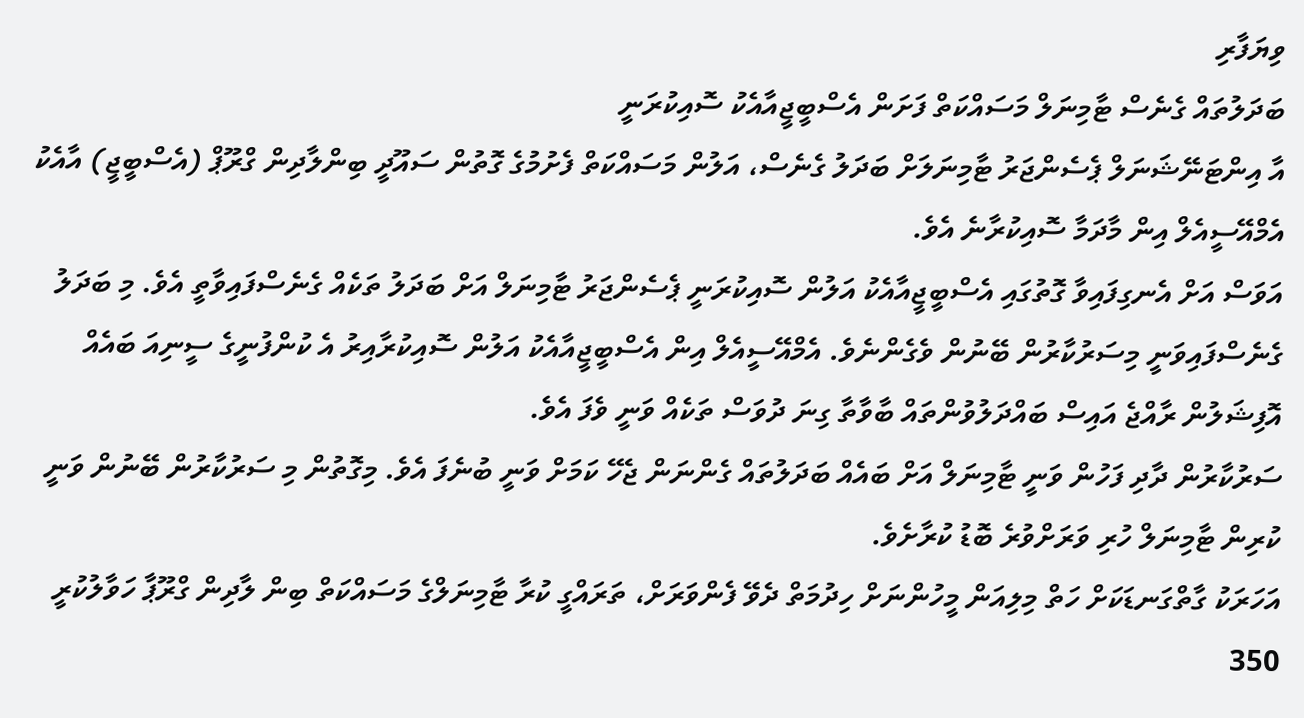ވިޔަފާރި
ބަދަލުތައް ގެނެސް ޓާމިނަލް މަސައްކަތް ފަށަން އެސްބީޖީއާއެކު ސޮއިކުރަނީ
އާ އިންޓަނޭޝަނަލް ޕެސެންޖަރު ޓާމިނަލަށް ބަދަލު ގެނެސް، އަލުން މަސައްކަތް ފެށުމުގެ ގޮތުން ސައޫދީ ބިންލާދިން ގްރޫޕް (އެސްބީޖީ) އާއެކު އެމްއޭސީއެލް އިން މާދަމާ ސޮއިކުރާނެ އެވެ.
އަވަސް އަށް އެނގިފައިވާ ގޮތުގައި އެސްބީޖީއާއެކު އަލުން ސޮއިކުރަނީ ޕެސެންޖަރު ޓާމިނަލް އަށް ބަދަލު ތަކެއް ގެނެސްފައިވާތީ އެވެ. މި ބަދަލު ގެނެސްފައިވަނީ މިސަރުކާރުން ބޭނުން ވެގެންނެވެ. އެމްއޭސީއެލް އިން އެސްބީޖީއާއެކު އަލުން ސޮއިކުރާއިރު އެ ކުންފުނީގެ ސީނިއަ ބައެއް އޮފިޝަލުން ރާއްޖެ އައިސް ބައްދަލުވުންތައް ބާވާތާ ގިނަ ދުވަސް ތަކެއް ވަނީ ވެފަ އެވެ.
ސަރުކާރުން ދާދި ފަހުން ވަނީ ޓާމިނަލް އަށް ބައެއް ބަދަލުތައް ގެންނަން ޖެހޭ ކަމަށް ވަނީ ބުނެފަ އެވެ. މިގޮތުން މި ސަރުކާރުން ބޭނުން ވަނީ ކުރިން ޓާމިނަލް ހުރި ވަރަށްވުރެ ބޮޑު ކުރާށެވެ.
އަހަރަކު ގާތްގަނޑަކަށް ހަތް މިލިއަން މީހުންނަށް ހިދުމަތް ދެވޭ ފެންވަރަށް، ތަރައްގީ ކުރާ ޓާމިނަލްގެ މަސައްކަތް ބިން ލާދިން ގްރޫޕާ ހަވާލުކުރީ 350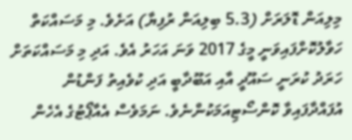މިލިއަން ޑޮލަރަށް (5.3 ބިލިއަން ރުފިޔާ) އަށެވެ. މި މަސައްކަތް ހަވާލުކޮށްފައިވަނީ މީގެ 2017 ވަނަ އަހަރު އެވެ. އަދި މި މަސައްކަތަށް ހަރަދު ކުރަނީ ސައޫދީ އާއި އަބޫދާބީ އަދި ކުވެއިތު ފަންޑުން އުފައްދާފައިވާ ކޮންސޯޓިއަމަކުންނެވެ. ނަމަވެސް އެއާޕޯޓުގެ އެހެން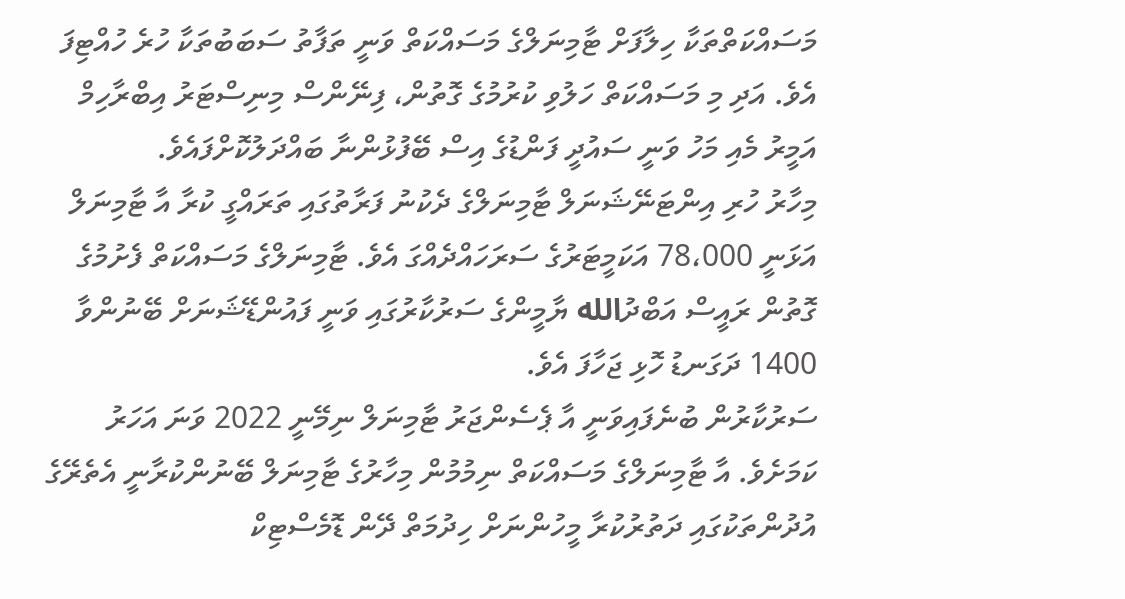މަސައްކަތްތަކާ ހިލާފަށް ޓާމިނަލްގެ މަސައްކަތް ވަނީ ތަފާތު ސަބަބުތަކާ ހުރެ ހުއްޓިފަ އެވެ. އަދި މި މަސައްކަތް ހަލުވި ކުރުމުގެ ގޮތުން، ފިނޭންސް މިނިސްޓަރު އިބްރާހިމް އަމީރު މެއި މަހު ވަނީ ސައުދީ ފަންޑުގެ އިސް ބޭފުޅުންނާ ބައްދަލުކޮށްފައެވެ.
މިހާރު ހުރި އިންޓަނޭޝަނަލް ޓާމިނަލްގެ ދެކުނު ފަރާތުގައި ތަރައްގީ ކުރާ އާ ޓާމިނަލް އަޅަނީ 78،000 އަކަމީޓަރުގެ ސަރަހައްދެއްގަ އެވެ. ޓާމިނަލްގެ މަސައްކަތް ފެށުމުގެ ގޮތުން ރައީސް އަބްދުالله ޔާމީންގެ ސަރުކާރުގައި ވަނީ ފައުންޑޭޝަނަށް ބޭނުންވާ 1400 ދަގަނޑު ހޮޅި ޖަހާފަ އެވެ.
ސަރުކާރުން ބުނެފައިވަނީ އާ ޕެސެންޖަރު ޓާމިނަލް ނިމޭނީ 2022 ވަނަ އަހަރު ކަމަށެވެ. އާ ޓާމިނަލްގެ މަސައްކަތް ނިމުމުން މިހާރުގެ ޓާމިނަލް ބޭނުންކުރާނީ އެތެރޭގެ އުދުންތަކުގައި ދަތުރުކުރާ މީހުންނަށް ހިދުމަތް ދޭން ޑޮމެސްޓިކް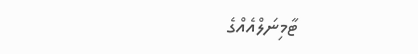ޓާމިނަލްއެއްގެ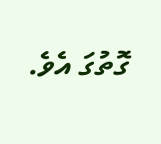ގޮތުގަ އެވެ.